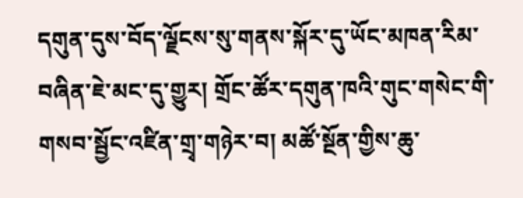དགུན་དུས་བོད་ལྗོངས་སུ་གནས་སྐོར་དུ་ཡོང་མཁན་རིམ་བཞིན་ཇེ་མང་དུ་གྱུར། གྲོང་ཚོར་དགུན་ཁའི་གུང་གསེང་གི་གསབ་སྦྱོང་འཛིན་གྲྭ་གཉེར་བ། མཚོ་སྔོན་གྱིས་ཆུ་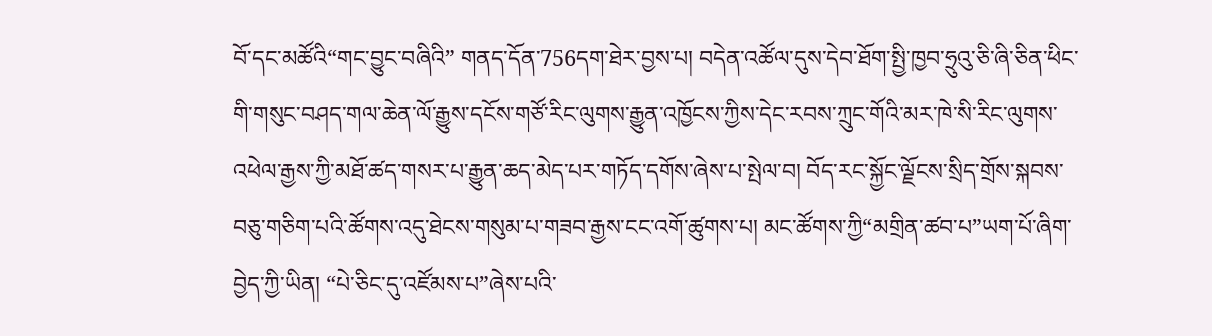བོ་དང་མཚོའི“གང་བྱུང་བཞིའི” གནད་དོན་756དག་ཐེར་བྱས་པ། བདེན་འཚོལ་དུས་དེབ་ཐོག་སྤྱི་ཁྱབ་ཧྲུའུ་ཅི་ཞི་ཅིན་ཕིང་གི་གསུང་བཤད་གལ་ཆེན་ལོ་རྒྱུས་དངོས་གཙོ་རིང་ལུགས་རྒྱུན་འཁྱོངས་ཀྱིས་དེང་རབས་ཀྲུང་གོའི་མར་ཁེ་སི་རིང་ལུགས་འཕེལ་རྒྱས་ཀྱི་མཐོ་ཚད་གསར་པ་རྒྱུན་ཆད་མེད་པར་གཏོད་དགོས་ཞེས་པ་སྤེལ་བ། བོད་རང་སྐྱོང་ལྗོངས་སྲིད་གྲོས་སྐབས་བཅུ་གཅིག་པའི་ཚོགས་འདུ་ཐེངས་གསུམ་པ་གཟབ་རྒྱས་ངང་འགོ་ཚུགས་པ། མང་ཚོགས་ཀྱི“མགྲིན་ཚབ་པ”ཡག་པོ་ཞིག་བྱེད་ཀྱི་ཡིན། “པེ་ཅིང་དུ་འཛོམས་པ”ཞེས་པའི་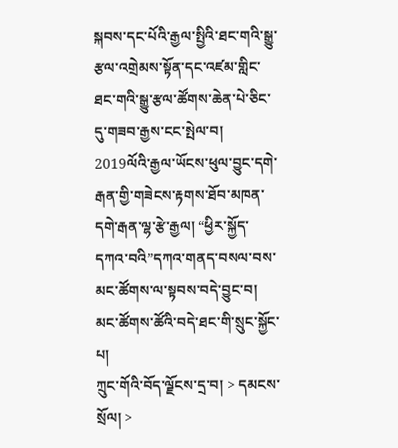སྐབས་དང་པོའི་རྒྱལ་སྤྱིའི་ཐང་གའི་སྒྱུ་རྩལ་འགྲེམས་སྟོན་དང་འཛམ་གླིང་ཐང་གའི་སྒྱུ་རྩལ་ཚོགས་ཆེན་པེ་ཅིང་དུ་གཟབ་རྒྱས་ངང་སྤེལ་བ། 2019ལོའི་རྒྱལ་ཡོངས་ཕུལ་བྱུང་དགེ་རྒན་གྱི་གཟེངས་རྟགས་ཐོབ་མཁན་དགེ་རྒན་ལྷ་རྩེ་རྒྱལ། “ཕྱིར་སྐྱོད་དཀའ་བའི”དཀའ་གནད་བསལ་བས་མང་ཚོགས་ལ་སྟབས་བདེ་བྱུང་བ། མང་ཚོགས་ཚོའི་བདེ་ཐང་གི་སྲུང་སྐྱོང་པ།
ཀྲུང་གོའི་བོད་ལྗོངས་དྲ་བ། > དམངས་སྲོལ། >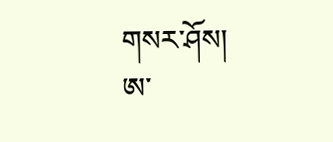གསར་ཤོས།
ཨ་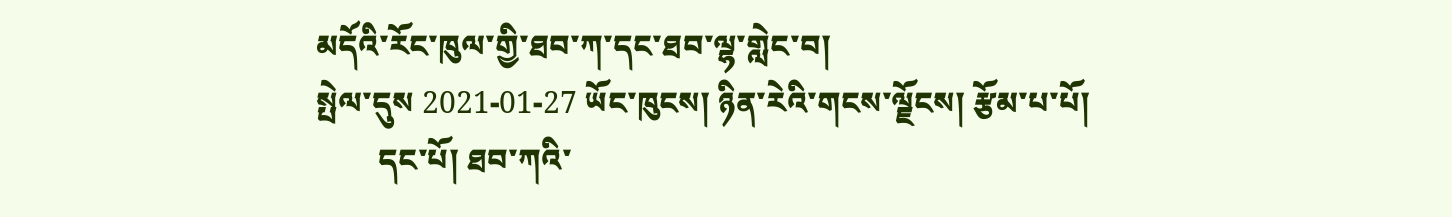མདོའི་རོང་ཁུལ་གྱི་ཐབ་ཀ་དང་ཐབ་ལྷ་གླེང་བ།
སྤེལ་དུས 2021-01-27 ཡོང་ཁུངས། ཉིན་རེའི་གངས་ལྗོངས། རྩོམ་པ་པོ།
        དང་པོ། ཐབ་ཀའི་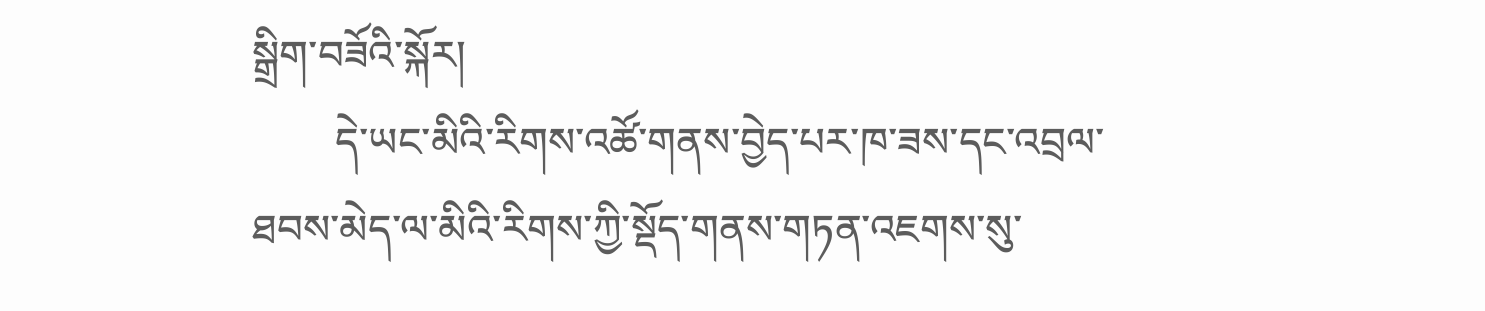སྒྲིག་བཟོའི་སྐོར།
        དེ་ཡང་མིའི་རིགས་འཚོ་གནས་བྱེད་པར་ཁ་ཟས་དང་འབྲལ་ཐབས་མེད་ལ་མིའི་རིགས་ཀྱི་སྡོད་གནས་གཏན་འཇགས་སུ་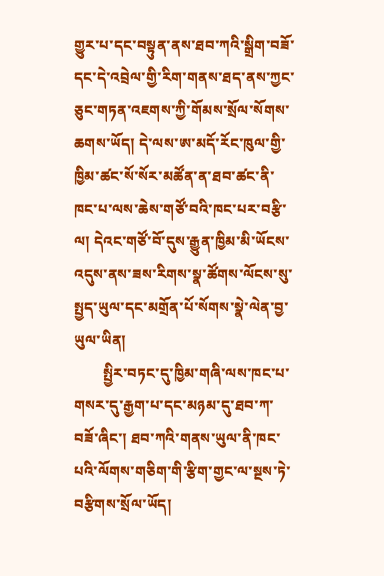གྱུར་པ་དང་བསྟུན་ནས་ཐབ་ཀའི་སྒྲིག་བཟོ་དང་དེ་འབྲེལ་གྱི་རིག་གནས་ཐད་ནས་ཀྱང་ཅུང་གཏན་འཇགས་ཀྱི་གོམས་སྲོལ་སོགས་ཆགས་ཡོད། དེ་ལས་ཨ་མདོ་རོང་ཁུལ་གྱི་ཁྱིམ་ཚང་སོ་སོར་མཚོན་ན་ཐབ་ཚང་ནི་ཁང་པ་ལས་ཆེས་གཙོ་བའི་ཁང་པར་བརྩི་ལ། དེའང་གཙོ་བོ་དུས་རྒྱུན་ཁྱིམ་མི་ཡོངས་འདུས་ནས་ཟས་རིགས་སྣ་ཚོགས་ལོངས་སུ་སྤྱད་ཡུལ་དང་མགྲོན་པོ་སོགས་སྣེ་ལེན་བྱ་ཡུལ་ཡིན།
        སྤྱིར་བཏང་དུ་ཁྱིམ་གཞི་ལས་ཁང་པ་གསར་དུ་རྒྱག་པ་དང་མཉམ་དུ་ཐབ་ཀ་བཟོ་ཞིང་། ཐབ་ཀའི་གནས་ཡུལ་ནི་ཁང་པའི་ལོགས་གཅིག་གི་རྩིག་གྱང་ལ་སྔས་ཏེ་བརྩིགས་སྲོལ་ཡོད།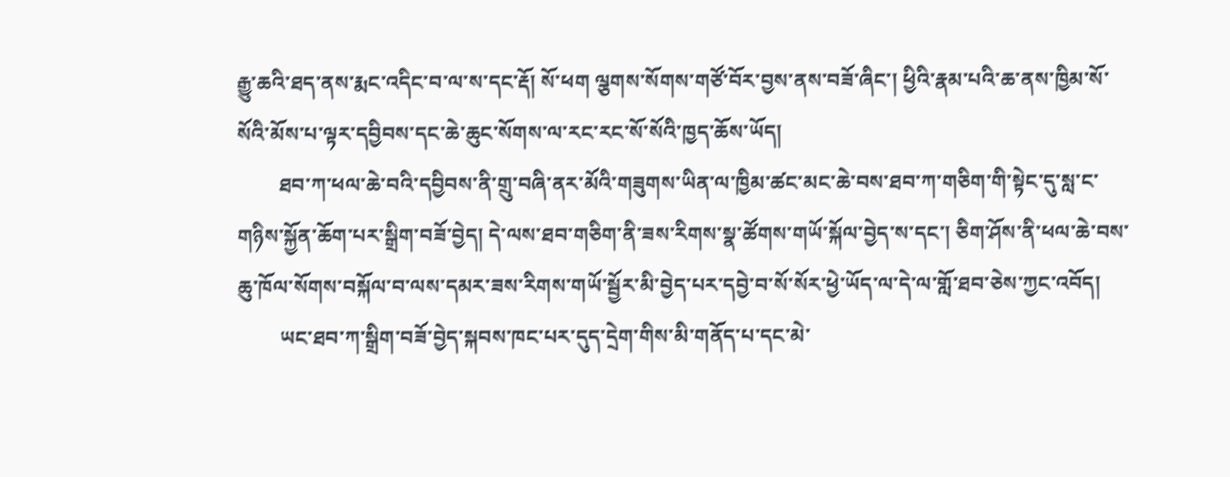རྒྱུ་ཆའི་ཐད་ནས་རྨང་འདིང་བ་ལ་ས་དང་རྡོ། སོ་ཕག ལྕགས་སོགས་གཙོ་བོར་བྱས་ནས་བཟོ་ཞིང་། ཕྱིའི་རྣམ་པའི་ཆ་ནས་ཁྱིམ་སོ་སོའི་མོས་པ་ལྟར་དབྱིབས་དང་ཆེ་ཆུང་སོགས་ལ་རང་རང་སོ་སོའི་ཁྱད་ཆོས་ཡོད།
        ཐབ་ཀ་ཕལ་ཆེ་བའི་དབྱིབས་ནི་གྲུ་བཞི་ནར་མོའི་གཟུགས་ཡིན་ལ་ཁྱིམ་ཚང་མང་ཆེ་བས་ཐབ་ཀ་གཅིག་གི་སྟེང་དུ་སླ་ང་གཉིས་སྐྱོན་ཆོག་པར་སྒྲིག་བཟོ་བྱེད། དེ་ལས་ཐབ་གཅིག་ནི་ཟས་རིགས་སྣ་ཚོགས་གཡོ་སྐོལ་བྱེད་ས་དང་། ཅིག་ཤོས་ནི་ཕལ་ཆེ་བས་ཆུ་ཁོལ་སོགས་བསྐོལ་བ་ལས་དམར་ཟས་རིགས་གཡོ་སྦྱོར་མི་བྱེད་པར་དབྱེ་བ་སོ་སོར་ཕྱེ་ཡོད་ལ་དེ་ལ་གློ་ཐབ་ཅེས་ཀྱང་འབོད།
        ཡང་ཐབ་ཀ་སྒྲིག་བཟོ་བྱེད་སྐབས་ཁང་པར་དུད་དྲེག་གིས་མི་གནོད་པ་དང་མེ་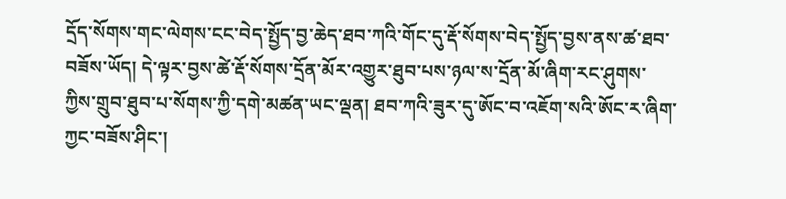དྲོད་སོགས་གང་ལེགས་ངང་བེད་སྤྱོད་བྱ་ཆེད་ཐབ་ཀའི་གོང་དུ་རྡོ་སོགས་བེད་སྤྱོད་བྱས་ནས་ཚ་ཐབ་བཟོས་ཡོད། དེ་ལྟར་བྱས་ཚེ་རྡོ་སོགས་དྲོན་མོར་འགྱུར་ཐུབ་པས་ཉལ་ས་དྲོན་མོ་ཞིག་རང་ཤུགས་ཀྱིས་གྲུབ་ཐུབ་པ་སོགས་ཀྱི་དགེ་མཚན་ཡང་ལྡན། ཐབ་ཀའི་ཟུར་དུ་ཨོང་བ་འཇོག་སའི་ཨོང་ར་ཞིག་ཀྱང་བཟོས་ཤིང་།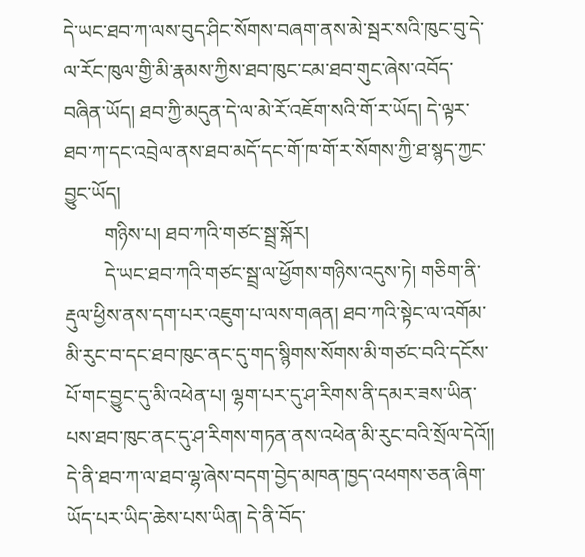དེ་ཡང་ཐབ་ཀ་ལས་བུད་ཤིང་སོགས་བཞག་ནས་མེ་སྦར་སའི་ཁུང་བུ་དེ་ལ་རོང་ཁུལ་གྱི་མི་རྣམས་ཀྱིས་ཐབ་ཁུང་ངམ་ཐབ་གུང་ཞེས་འབོད་བཞིན་ཡོད། ཐབ་ཀྱི་མདུན་དེ་ལ་མེ་རོ་འཇོག་སའི་གོ་ར་ཡོད། དེ་ལྟར་ཐབ་ཀ་དང་འབྲེལ་ནས་ཐབ་མདོ་དང་གོ་ཁ་གོ་ར་སོགས་ཀྱི་ཐ་སྙད་ཀྱང་བྱུང་ཡོད།
        གཉིས་པ། ཐབ་ཀའི་གཙང་སྦྲ་སྐོར།
        དེ་ཡང་ཐབ་ཀའི་གཙང་སྦྲ་ལ་ཕྱོགས་གཉིས་འདུས་ཏེ། གཅིག་ནི་རྡུལ་ཕྱིས་ནས་དག་པར་འཇུག་པ་ལས་གཞན། ཐབ་ཀའི་སྟེང་ལ་འགོམ་མི་རུང་བ་དང་ཐབ་ཁུང་ནང་དུ་གད་སྙིགས་སོགས་མི་གཙང་བའི་དངོས་པོ་གང་བྱུང་དུ་མི་འཕེན་པ། ལྷག་པར་དུ་ཤ་རིགས་ནི་དམར་ཟས་ཡིན་པས་ཐབ་ཁུང་ནང་དུ་ཤ་རིགས་གཏན་ནས་འཕེན་མི་རུང་བའི་སྲོལ་དེའོ།། དེ་ནི་ཐབ་ཀ་ལ་ཐབ་ལྷ་ཞེས་བདག་བྱེད་མཁན་ཁྱད་འཕགས་ཅན་ཞིག་ཡོད་པར་ཡིད་ཆེས་པས་ཡིན། དེ་ནི་བོད་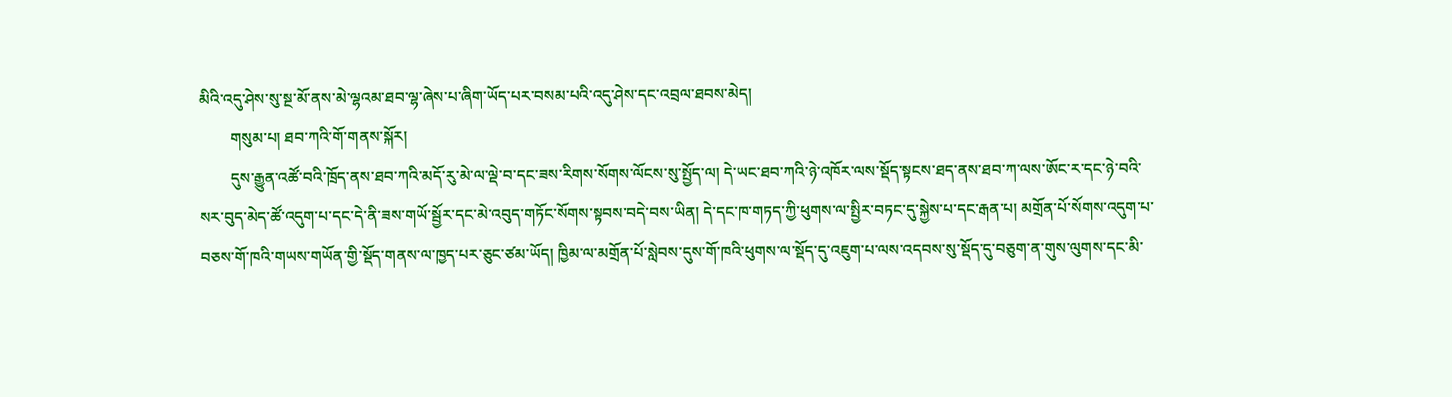མིའི་འདུ་ཤེས་སུ་སྔ་མོ་ནས་མེ་ལྷའམ་ཐབ་ལྷ་ཞེས་པ་ཞིག་ཡོད་པར་བསམ་པའི་འདུ་ཤེས་དང་འབྲལ་ཐབས་མེད།
        གསུམ་པ། ཐབ་ཀའི་གོ་གནས་སྐོར།
        དུས་རྒྱུན་འཚོ་བའི་ཁྲོད་ནས་ཐབ་ཀའི་མདོ་རུ་མེ་ལ་ལྡེ་བ་དང་ཟས་རིགས་སོགས་ལོངས་སུ་སྤྱོད་ལ། དེ་ཡང་ཐབ་ཀའི་ཉེ་འཁོར་ལས་སྡོད་སྟངས་ཐད་ནས་ཐབ་ཀ་ལས་ཨོང་ར་དང་ཉེ་བའི་སར་བུད་མེད་ཚོ་འདུག་པ་དང་དེ་ནི་ཟས་གཡོ་སྦྱོར་དང་མེ་འབུད་གཏོང་སོགས་སྟབས་བདེ་བས་ཡིན། དེ་དང་ཁ་གཏད་ཀྱི་ཕུགས་ལ་སྤྱིར་བཏང་དུ་སྐྱེས་པ་དང་རྒན་པ། མགྲོན་པོ་སོགས་འདུག་པ་བཅས་གོ་ཁའི་གཡས་གཡོན་གྱི་སྡོད་གནས་ལ་ཁྱད་པར་ཅུང་ཙམ་ཡོད། ཁྱིམ་ལ་མགྲོན་པོ་སླེབས་དུས་གོ་ཁའི་ཕུགས་ལ་སྡོད་དུ་འཇུག་པ་ལས་འདབས་སུ་སྡོད་དུ་བཅུག་ན་གུས་ལུགས་དང་མི་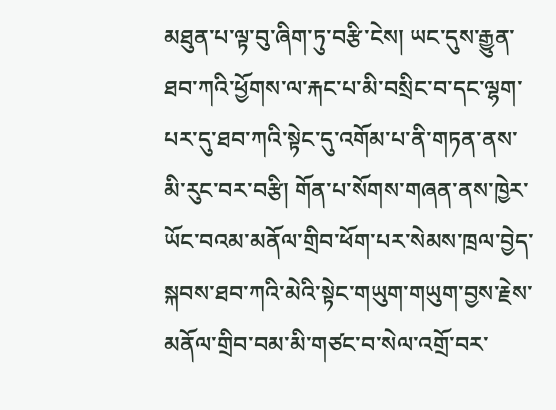མཐུན་པ་ལྟ་བུ་ཞིག་ཏུ་བརྩི་ངེས། ཡང་དུས་རྒྱུན་ཐབ་ཀའི་ཕྱོགས་ལ་རྐང་པ་མི་བསྲིང་བ་དང་ལྷག་པར་དུ་ཐབ་ཀའི་སྟེང་དུ་འགོམ་པ་ནི་གཏན་ནས་མི་རུང་བར་བརྩི། གོན་པ་སོགས་གཞན་ནས་ཁྱེར་ཡོང་བའམ་མནོལ་གྲིབ་ཕོག་པར་སེམས་ཁྲལ་བྱེད་སྐབས་ཐབ་ཀའི་མེའི་སྟེང་གཡུག་གཡུག་བྱས་རྗེས་མནོལ་གྲིབ་བམ་མི་གཙང་བ་སེལ་འགྲོ་བར་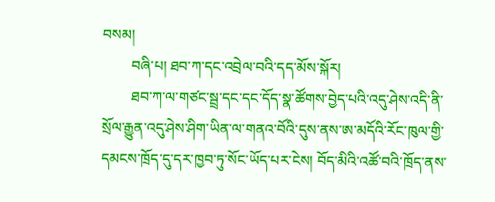བསམ།
        བཞི་པ། ཐབ་ཀ་དང་འབྲེལ་བའི་དད་མོས་སྐོར།
        ཐབ་ཀ་ལ་གཙང་སྦྲ་དང་དང་དོད་སྣ་ཚོགས་བྱེད་པའི་འདུ་ཤེས་འདི་ནི་སྲོལ་རྒྱུན་འདུ་ཤེས་ཤིག་ཡིན་ལ་གནའ་བོའི་དུས་ནས་ཨ་མདོའི་རོང་ཁུལ་གྱི་དམངས་ཁྲོད་དུ་དར་ཁྱབ་ཏུ་སོང་ཡོད་པར་ངེས། བོད་མིའི་འཚོ་བའི་ཁྲོད་ནས་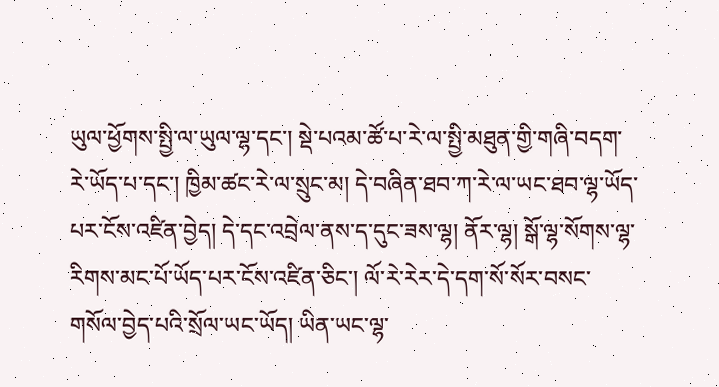ཡུལ་ཕྱོགས་སྤྱི་ལ་ཡུལ་ལྷ་དང་། སྡེ་པའམ་ཚོ་པ་རེ་ལ་སྤྱི་མཐུན་གྱི་གཞི་བདག་རེ་ཡོད་པ་དང་། ཁྱིམ་ཚང་རེ་ལ་སྲུང་མ། དེ་བཞིན་ཐབ་ཀ་རེ་ལ་ཡང་ཐབ་ལྷ་ཡོད་པར་ངོས་འཛིན་བྱེད། དེ་དང་འབྲེལ་ནས་ད་དུང་ཟས་ལྷ། ནོར་ལྷ། སྒོ་ལྷ་སོགས་ལྷ་རིགས་མང་པོ་ཡོད་པར་ངོས་འཛིན་ཅིང་། ལོ་རེ་རེར་དེ་དག་སོ་སོར་བསང་གསོལ་བྱེད་པའི་སྲོལ་ཡང་ཡོད། ཡིན་ཡང་ལྷ་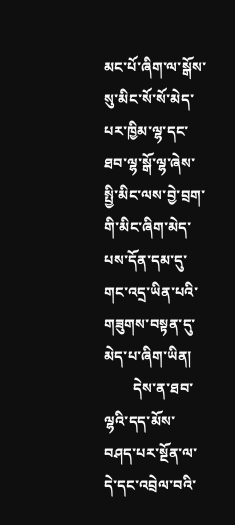མང་པོ་ཞིག་ལ་སྒོས་སུ་མིང་སོ་སོ་མེད་པར་ཁྱིམ་ལྷ་དང་ཐབ་ལྷ་སྒོ་ལྷ་ཞེས་སྤྱི་མིང་ལས་བྱེ་བྲག་གི་མིང་ཞིག་མེད་པས་དོན་དམ་དུ་གང་འདྲ་ཡིན་པའི་གཟུགས་བསྟན་དུ་མེད་པ་ཞིག་ཡིན།
        དེས་ན་ཐབ་ལྷའི་དད་མོས་བཤད་པར་སྔོན་ལ་དེ་དང་འབྲེལ་བའི་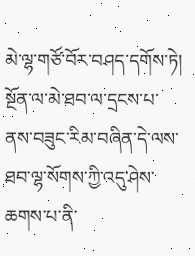མེ་ལྷ་གཙོ་བོར་བཤད་དགོས་ཏེ། སྔོན་ལ་མེ་ཐབ་ལ་དྲངས་པ་ནས་བཟུང་རིམ་བཞིན་དེ་ལས་ཐབ་ལྷ་སོགས་ཀྱི་འདུ་ཤེས་ཆགས་པ་ནི་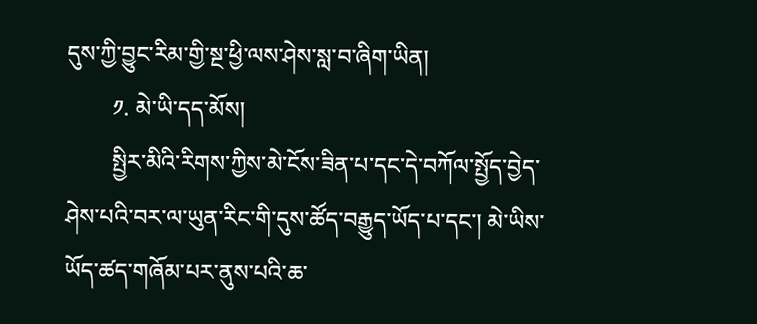དུས་ཀྱི་བྱུང་རིམ་གྱི་སྔ་ཕྱི་ལས་ཤེས་སླ་བ་ཞིག་ཡིན།
        ༡. མེ་ཡི་དད་མོས།
        སྤྱིར་མིའི་རིགས་ཀྱིས་མེ་ངོས་ཟིན་པ་དང་དེ་བཀོལ་སྤྱོད་བྱེད་ཤེས་པའི་བར་ལ་ཡུན་རིང་གི་དུས་ཚོད་བརྒྱུད་ཡོད་པ་དང་། མེ་ཡིས་ཡོད་ཚད་གཞོམ་པར་ནུས་པའི་ཆ་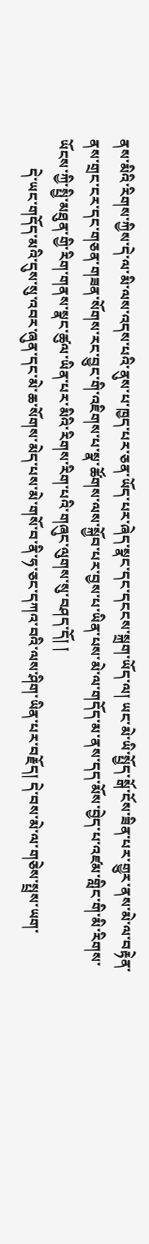ནས་མིའི་རིགས་ཀྱིས་དེ་ལ་མི་ལས་འདས་པའི་ནུས་པ་ཁྱད་པར་ཅན་ཡོད་པར་ཞེད་སྣང་དང་དངངས་སྐྲག་ཡོད་ལ། ཡང་མེ་ཡི་སྤྱོད་སྒོ་ངོས་ཟིན་པར་གྱུར་ནས་མེ་ལ་བརྟེན་ནས་གྲང་ངར་དང་གཅན་གཟན་སོགས་རང་བྱུང་གི་འཇིགས་པ་སྣ་ཚོགས་ལས་སྐྱོབ་པར་བྱས་པ་ཡིན་པས་མེ་ལ་གདོད་མ་ནས་དད་མོས་བྱེད་པ་འཛམ་གླིང་གི་མི་རིགས་ཡོངས་ཀྱི་སྤྱི་མཐུན་གྱི་རིག་གནས་སྣང་ཚུལ་ཡིན་པར་མིའི་རིགས་རིག་པའི་གཞུང་ལུགས་སུ་བཤད་དོ། །
        དེ་ཡང་གདོད་མའི་དུས་སུ་འབར་ཞུན་དང་མེ་ཆ་སོགས་མེད་པས་མེ་གསོ་བ་ནི་ཧ་ཅང་དཀའ་བའི་ལས་ཤིག་ཡིན་པར་བརྗོད། དེ་བས་མེ་ལ་གཅེས་སྤྲས་ཡག་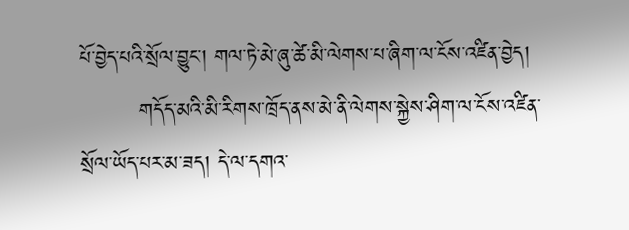པོ་བྱེད་པའི་སྲོལ་བྱུང་། གལ་ཏེ་མེ་ཞུ་ཚེ་མི་ལེགས་པ་ཞིག་ལ་ངོས་འཛིན་བྱེད།
        གདོད་མའི་མི་རིགས་ཁྲོད་ནས་མེ་ནི་ལེགས་སྐྱེས་ཤིག་ལ་ངོས་འཛིན་སྲོལ་ཡོད་པར་མ་ཟད། དེ་ལ་དགའ་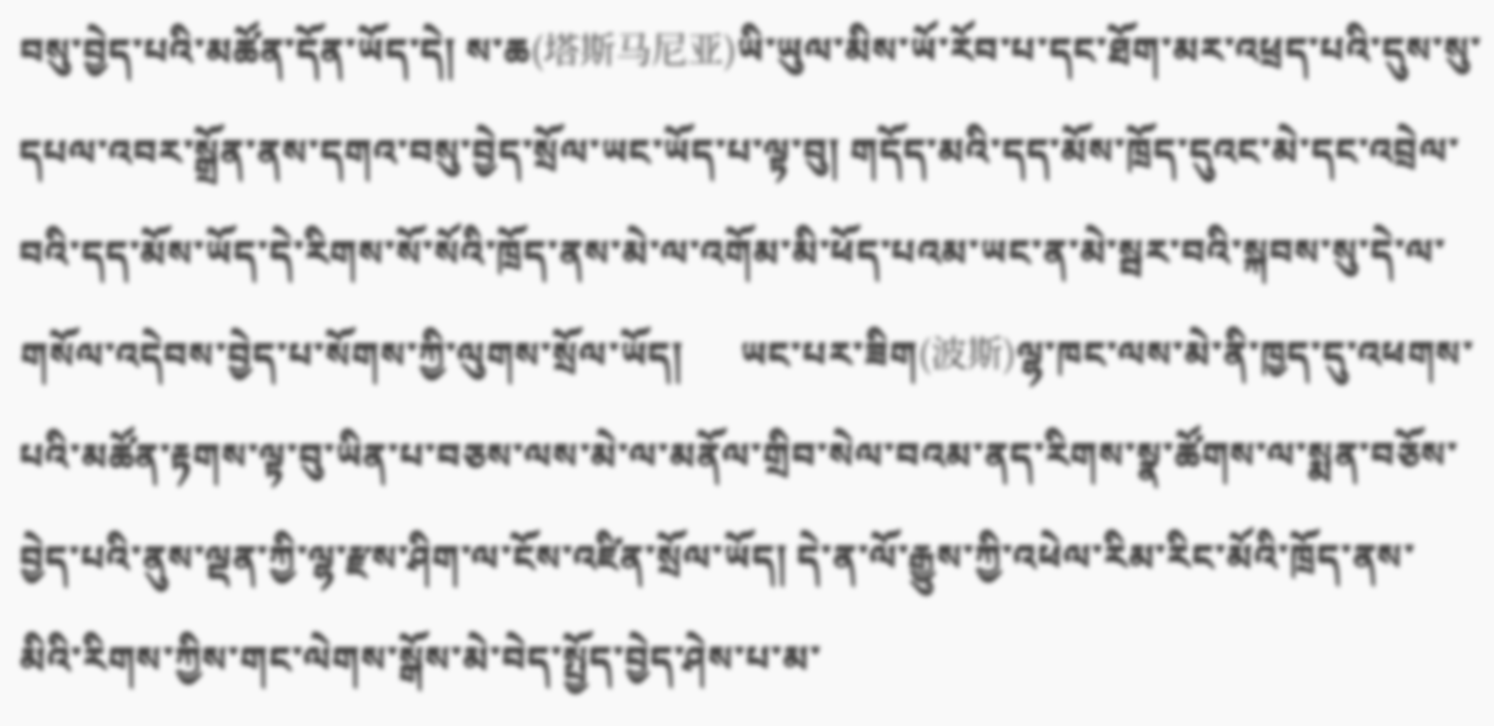བསུ་བྱེད་པའི་མཚོན་དོན་ཡོད་དེ། ས་ཆ(塔斯马尼亚)ཡི་ཡུལ་མིས་ཡོ་རོབ་པ་དང་ཐོག་མར་འཕྲད་པའི་དུས་སུ་དཔལ་འབར་སྒྲོན་ནས་དགའ་བསུ་བྱེད་སྲོལ་ཡང་ཡོད་པ་ལྟ་བུ། གདོད་མའི་དད་མོས་ཁྲོད་དུའང་མེ་དང་འབྲེལ་བའི་དད་མོས་ཡོད་དེ་རིགས་སོ་སོའི་ཁྲོད་ནས་མེ་ལ་འགོམ་མི་ཕོད་པའམ་ཡང་ན་མེ་སྦར་བའི་སྐབས་སུ་དེ་ལ་གསོལ་འདེབས་བྱེད་པ་སོགས་ཀྱི་ལུགས་སྲོལ་ཡོད།      ཡང་པར་ཟིག(波斯)ལྷ་ཁང་ལས་མེ་ནི་ཁྱད་དུ་འཕགས་པའི་མཚོན་རྟགས་ལྟ་བུ་ཡིན་པ་བཅས་ལས་མེ་ལ་མནོལ་གྲིབ་སེལ་བའམ་ནད་རིགས་སྣ་ཚོགས་ལ་སྨན་བཅོས་བྱེད་པའི་ནུས་ལྡན་ཀྱི་ལྷ་རྫས་ཤིག་ལ་ངོས་འཛིན་སྲོལ་ཡོད། དེ་ན་ལོ་རྒྱུས་ཀྱི་འཕེལ་རིམ་རིང་མོའི་ཁྲོད་ནས་མིའི་རིགས་ཀྱིས་གང་ལེགས་སྒོས་མེ་བེད་སྤྱོད་བྱེད་ཤེས་པ་མ་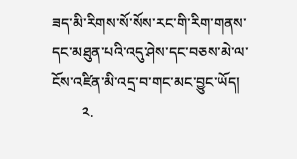ཟད་མི་རིགས་སོ་སོས་རང་གི་རིག་གནས་དང་མཐུན་པའི་འདུ་ཤེས་དང་བཅས་མེ་ལ་ངོས་འཛིན་མི་འདྲ་བ་གང་མང་བྱུང་ཡོད།
        ༢.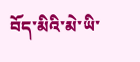བོད་མིའི་མེ་ཡི་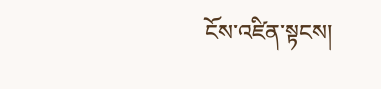ངོས་འཛིན་སྟངས།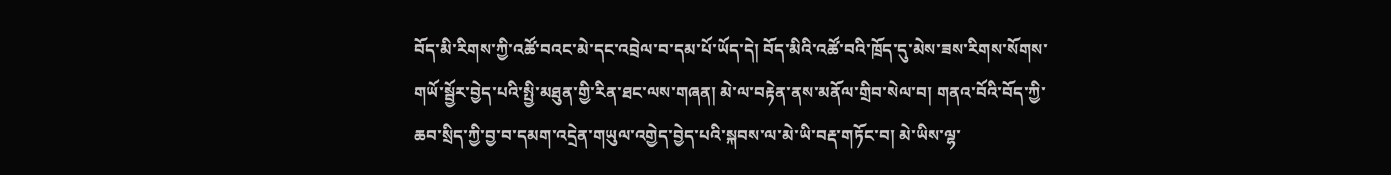བོད་མི་རིགས་ཀྱི་འཚོ་བའང་མེ་དང་འབྲེལ་བ་དམ་པོ་ཡོད་དེ། བོད་མིའི་འཚོ་བའི་ཁྲོད་དུ་མེས་ཟས་རིགས་སོགས་གཡོ་སྦྱོར་བྱེད་པའི་སྤྱི་མཐུན་གྱི་རིན་ཐང་ལས་གཞན། མེ་ལ་བརྟེན་ནས་མནོལ་གྲིབ་སེལ་བ། གནའ་བོའི་བོད་ཀྱི་ཆབ་སྲིད་ཀྱི་བྱ་བ་དམག་འདྲེན་གཡུལ་འགྱེད་བྱེད་པའི་སྐབས་ལ་མེ་ཡི་བརྡ་གཏོང་བ། མེ་ཡིས་ལྷ་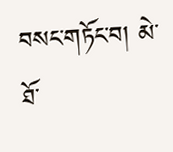བསང་གཏོང་བ། མེ་ཐོ་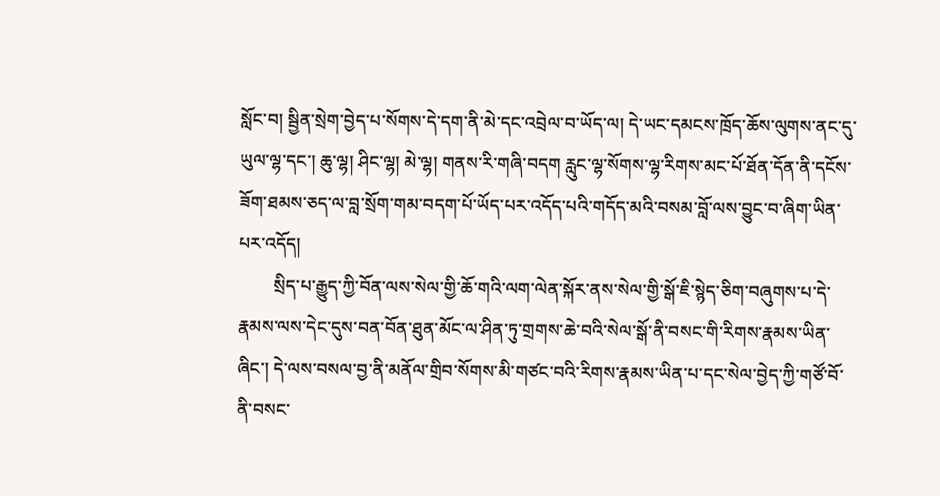སློང་བ། སྦྱིན་སྲེག་བྱེད་པ་སོགས་དེ་དག་ནི་མེ་དང་འབྲེལ་བ་ཡོད་ལ། དེ་ཡང་དམངས་ཁྲོད་ཆོས་ལུགས་ནང་དུ་ཡུལ་ལྷ་དང་། ཆུ་ལྷ། ཤིང་ལྷ། མེ་ལྷ། གནས་རི་གཞི་བདག རླུང་ལྷ་སོགས་ལྷ་རིགས་མང་པོ་ཐོན་དོན་ནི་དངོས་ཟོག་ཐམས་ཅད་ལ་བླ་སྲོག་གམ་བདག་པོ་ཡོད་པར་འདོད་པའི་གདོད་མའི་བསམ་བློ་ལས་བྱུང་བ་ཞིག་ཡིན་པར་འདོད།
        སྲིད་པ་རྒྱུད་ཀྱི་བོན་ལས་སེལ་གྱི་ཆོ་གའི་ལག་ལེན་སྐོར་ནས་སེལ་གྱི་སྒོ་ཇི་སྙེད་ཅིག་བཞུགས་པ་དེ་རྣམས་ལས་དེང་དུས་བན་བོན་ཐུན་མོང་ལ་ཤིན་ཏུ་གྲགས་ཆེ་བའི་སེལ་སྒོ་ནི་བསང་གི་རིགས་རྣམས་ཡིན་ཞིང་། དེ་ལས་བསལ་བྱ་ནི་མནོལ་གྲིབ་སོགས་མི་གཙང་བའི་རིགས་རྣམས་ཡིན་པ་དང་སེལ་བྱེད་ཀྱི་གཙོ་བོ་ནི་བསང་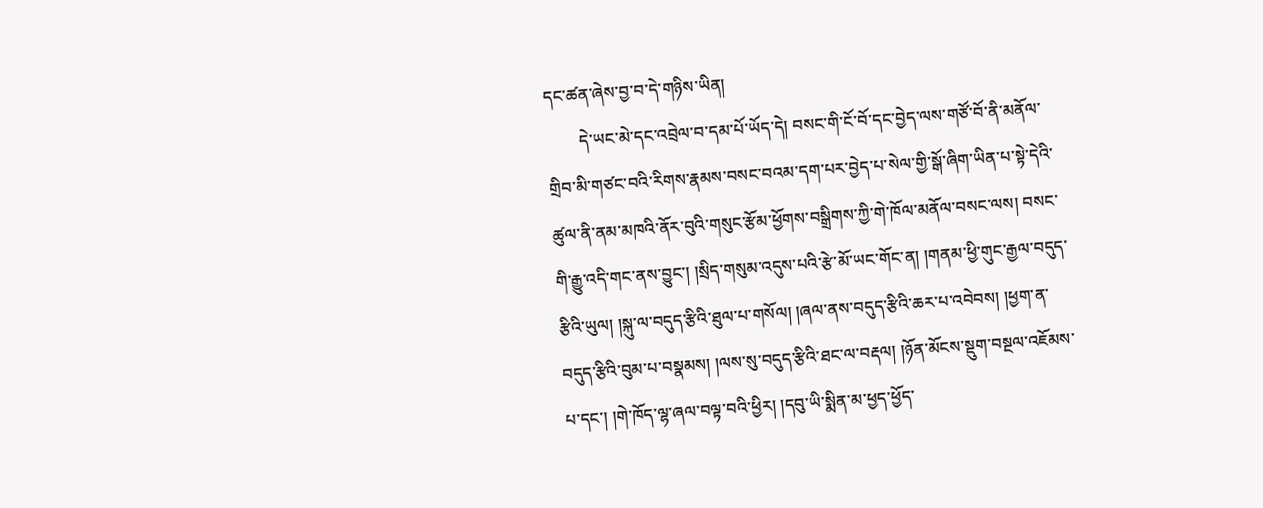དང་ཚན་ཞེས་བྱ་བ་དེ་གཉིས་ཡིན།
        དེ་ཡང་མེ་དང་འབྲེལ་བ་དམ་པོ་ཡོད་དེ། བསང་གི་ངོ་བོ་དང་བྱེད་ལས་གཙོ་བོ་ནི་མནོལ་གྲིབ་མི་གཙང་བའི་རིགས་རྣམས་བསང་བའམ་དག་པར་བྱེད་པ་སེལ་གྱི་སྒོ་ཞིག་ཡིན་པ་སྟེ་དེའི་ཚུལ་ནི་ནམ་མཁའི་ནོར་བུའི་གསུང་རྩོམ་ཕྱོགས་བསྒྲིགས་ཀྱི་གེ་ཁོལ་མནོལ་བསང་ལས། བསང་གི་རྒྱུ་འདི་གང་ནས་བྱུང་། །སྲིད་གསུམ་འདུས་པའི་རྩེ་མོ་ཡང་གོང་ན། །གནམ་ཕྱི་གུང་རྒྱལ་བདུད་རྩིའི་ཡུལ། །སྐུ་ལ་བདུད་རྩིའི་ཐུལ་པ་གསོལ། །ཞལ་ནས་བདུད་རྩིའི་ཆར་པ་འབེབས། །ཕྱག་ན་བདུད་རྩིའི་བུམ་པ་བསྣམས། །ལས་སུ་བདུད་རྩིའི་ཐང་ལ་བརྡལ། །ཉོན་མོངས་སྡུག་བསྔལ་འཇོམས་པ་དང་། །གེ་ཁོད་ལྷ་ཞལ་བལྟ་བའི་ཕྱིར། །དབུ་ཡི་སྨིན་མ་ཕྱད་ཕྱོད་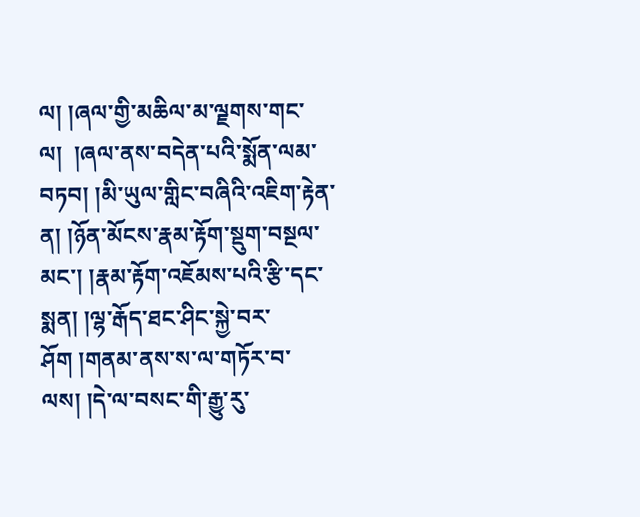ལ། །ཞལ་གྱི་མཆིལ་མ་ལྗགས་གང་ལ།  །ཞལ་ནས་བདེན་པའི་སྨོན་ལམ་བཏབ། །མི་ཡུལ་གླིང་བཞིའི་འཇིག་རྟེན་ན། །ཉོན་མོངས་རྣམ་རྟོག་སྡུག་བསྔལ་མང་། །རྣམ་རྟོག་འཇོམས་པའི་རྩི་དང་སྨན། །ལྷ་རྒོད་ཐང་ཤིང་སྐྱེ་བར་ཤོག །གནམ་ནས་ས་ལ་གཏོར་བ་ལས། །དེ་ལ་བསང་གི་རྒྱུ་རུ་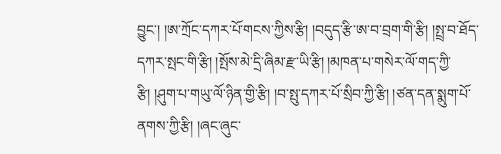བྱུང་། །ཨ་ཀྲོང་དཀར་པོ་གངས་ཀྱིས་རྩི། །བདུད་རྩི་ཨ་བ་བྲག་གི་རྩི། །སྤྲ་བ་ཐོད་དཀར་སྤང་གི་རྩི། །སྤོས་མེ་དྲི་ཞིམ་རྫ་ཡི་རྩི། །མཁན་པ་གསེར་ལོ་གད་ཀྱི་རྩི། །ཤུག་པ་གཡུ་ལོ་ཉིན་གྱི་རྩི། །བ་སྤུ་དཀར་པོ་སྲིབ་ཀྱི་རྩི། །ཙན་དན་སྨུག་པོ་ནགས་ཀྱི་རྩི། །ཞང་ཞུང་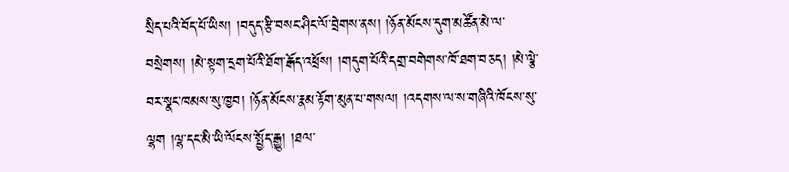སྲིད་པའི་བོད་པོ་ཡིས། །བདུད་རྩི་བསང་ཤིང་ལོ་བྲེགས་ནས། །ཉོན་མོངས་དུག་མཚོན་མེ་ལ་བསྲེགས། །མེ་སྟག་དྲག་པོའི་ཐོག་རྒོད་འཕྲོས། །གདུག་པོའི་དགྲ་བགེགས་ཁོ་ཐག་བཅད། །མེ་ལྕེ་བར་སྣང་ཁམས་སུ་ཁྱབ། །ཉོན་མོངས་རྣམ་རྟོག་མུན་པ་གསལ། །འདགས་ལ་ས་གཞིའི་ཁོངས་སུ་ལྷག །ལྷ་དང་མི་ཡི་ལོངས་སྤྱོད་རྒྱུ། །ཐལ་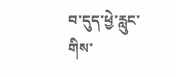བ་དུད་ཕྱེ་རླུང་གིས་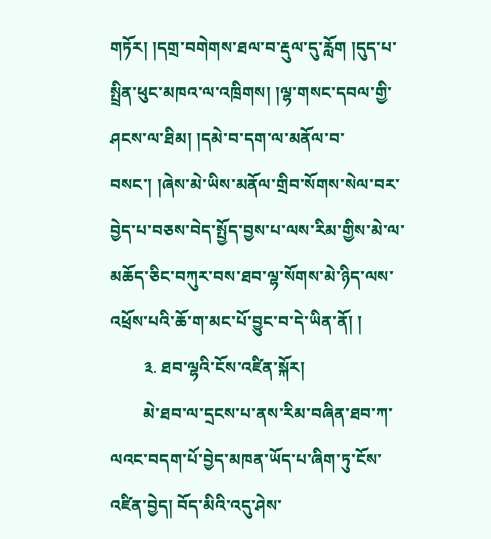གཏོར། །དགྲ་བགེགས་ཐལ་བ་རྡུལ་དུ་རློག །དུད་པ་སྤྲིན་ཕུང་མཁའ་ལ་འཁྲིགས། །ལྷ་གསང་དབལ་གྱི་ཤངས་ལ་ཐིམ། །དམེ་བ་དག་ལ་མནོལ་བ་བསང་། །ཞེས་མེ་ཡིས་མནོལ་གྲིབ་སོགས་སེལ་བར་བྱེད་པ་བཅས་བེད་སྤྱོད་བྱས་པ་ལས་རིམ་གྱིས་མེ་ལ་མཆོད་ཅིང་བཀུར་བས་ཐབ་ལྷ་སོགས་མེ་ཉིད་ལས་འཕྲོས་པའི་ཆོ་ག་མང་པོ་བྱུང་བ་དེ་ཡིན་ནོ། །
        ༣. ཐབ་ལྷའི་ངོས་འཛིན་སྐོར།
        མེ་ཐབ་ལ་དྲངས་པ་ནས་རིམ་བཞིན་ཐབ་ཀ་ལའང་བདག་པོ་བྱེད་མཁན་ཡོད་པ་ཞིག་ཏུ་ངོས་འཛིན་བྱེད། བོད་མིའི་འདུ་ཤེས་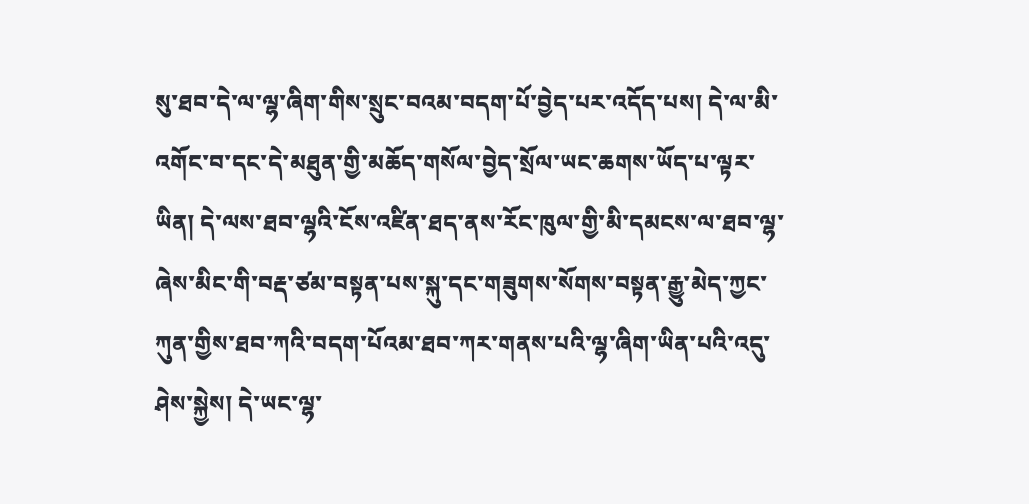སུ་ཐབ་དེ་ལ་ལྷ་ཞིག་གིས་སྲུང་བའམ་བདག་པོ་བྱེད་པར་འདོད་པས། དེ་ལ་མི་འགོང་བ་དང་དེ་མཐུན་གྱི་མཆོད་གསོལ་བྱེད་སྲོལ་ཡང་ཆགས་ཡོད་པ་ལྟར་ཡིན། དེ་ལས་ཐབ་ལྷའི་ངོས་འཛིན་ཐད་ནས་རོང་ཁུལ་གྱི་མི་དམངས་ལ་ཐབ་ལྷ་ཞེས་མིང་གི་བརྡ་ཙམ་བསྟན་པས་སྐུ་དང་གཟུགས་སོགས་བསྟན་རྒྱུ་མེད་ཀྱང་ཀུན་གྱིས་ཐབ་ཀའི་བདག་པོའམ་ཐབ་ཀར་གནས་པའི་ལྷ་ཞིག་ཡིན་པའི་འདུ་ཤེས་སྐྱེས། དེ་ཡང་ལྷ་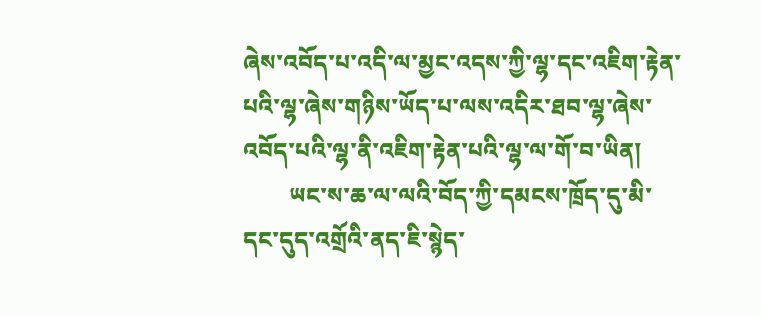ཞེས་འབོད་པ་འདི་ལ་མྱང་འདས་ཀྱི་ལྷ་དང་འཇིག་རྟེན་པའི་ལྷ་ཞེས་གཉིས་ཡོད་པ་ལས་འདིར་ཐབ་ལྷ་ཞེས་འབོད་པའི་ལྷ་ནི་འཇིག་རྟེན་པའི་ལྷ་ལ་གོ་བ་ཡིན།
        ཡང་ས་ཆ་ལ་ལའི་བོད་ཀྱི་དམངས་ཁྲོད་དུ་མི་དང་དུད་འགྲོའི་ནད་ཇི་སྙེད་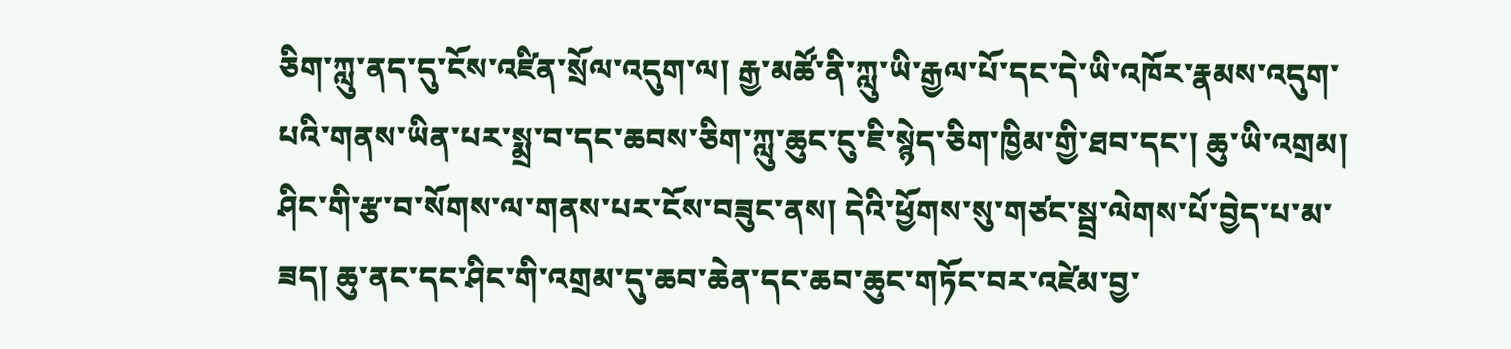ཅིག་ཀླུ་ནད་དུ་ངོས་འཛིན་སྲོལ་འདུག་ལ། རྒྱ་མཚོ་ནི་ཀླུ་ཡི་རྒྱལ་པོ་དང་དེ་ཡི་འཁོར་རྣམས་འདུག་པའི་གནས་ཡིན་པར་སྨྲ་བ་དང་ཆབས་ཅིག་ཀླུ་ཆུང་ངུ་ཇི་སྙེད་ཅིག་ཁྱིམ་གྱི་ཐབ་དང་། ཆུ་ཡི་འགྲམ། ཤིང་གི་རྩ་བ་སོགས་ལ་གནས་པར་ངོས་བཟུང་ནས། དེའི་ཕྱོགས་སུ་གཙང་སྦྲ་ལེགས་པོ་བྱེད་པ་མ་ཟད། ཆུ་ནང་དང་ཤིང་གི་འགྲམ་དུ་ཆབ་ཆེན་དང་ཆབ་ཆུང་གཏོང་བར་འཛེམ་བྱ་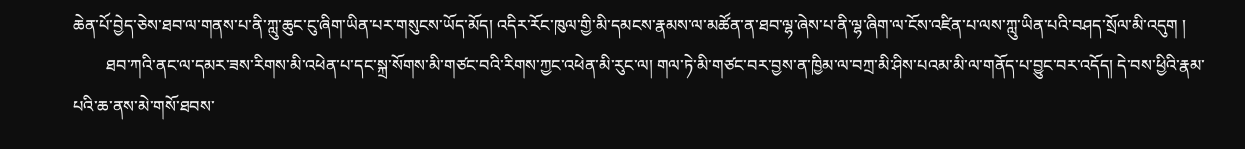ཆེན་པོ་བྱེད་ཅེས་ཐབ་ལ་གནས་པ་ནི་ཀླུ་ཆུང་ངུ་ཞིག་ཡིན་པར་གསུངས་ཡོད་མོད། འདིར་རོང་ཁུལ་གྱི་མི་དམངས་རྣམས་ལ་མཚོན་ན་ཐབ་ལྷ་ཞེས་པ་ནི་ལྷ་ཞིག་ལ་ངོས་འཛིན་པ་ལས་ཀླུ་ཡིན་པའི་བཤད་སྲོལ་མི་འདུག །
        ཐབ་ཀའི་ནང་ལ་དམར་ཟས་རིགས་མི་འཕེན་པ་དང་སྐྲ་སོགས་མི་གཙང་བའི་རིགས་ཀྱང་འཕེན་མི་རུང་ལ། གལ་ཏེ་མི་གཙང་བར་བྱས་ན་ཁྱིམ་ལ་བཀྲ་མི་ཤིས་པའམ་མི་ལ་གནོད་པ་བྱུང་བར་འདོད། དེ་བས་ཕྱིའི་རྣམ་པའི་ཆ་ནས་མེ་གསོ་ཐབས་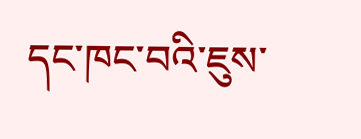དང་ཁང་བའི་ཇུས་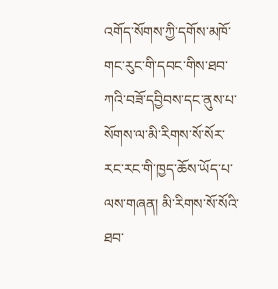འགོད་སོགས་ཀྱི་དགོས་མཁོ་གང་རུང་གི་དབང་གིས་ཐབ་ཀའི་བཟོ་དབྱིབས་དང་ནུས་པ་སོགས་ལ་མི་རིགས་སོ་སོར་རང་རང་གི་ཁྱད་ཆོས་ཡོད་པ་ལས་གཞན། མི་རིགས་སོ་སོའི་ཐབ་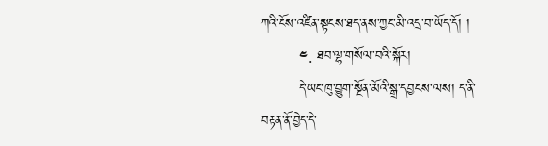ཀའི་ངོས་འཛིན་སྟངས་ཐད་ནས་ཀྱང་མི་འདྲ་བ་ཡོད་དོ། །
        ༤. ཐབ་ལྷ་གསོལ་བའི་སྐོར།
        དེ་ཡང་ཁུ་བྱུག་སྔོན་མོའི་སྒྲ་དབྱངས་ལས། ད་ནི་བརྟན་ནོ་བྱེད་དེ་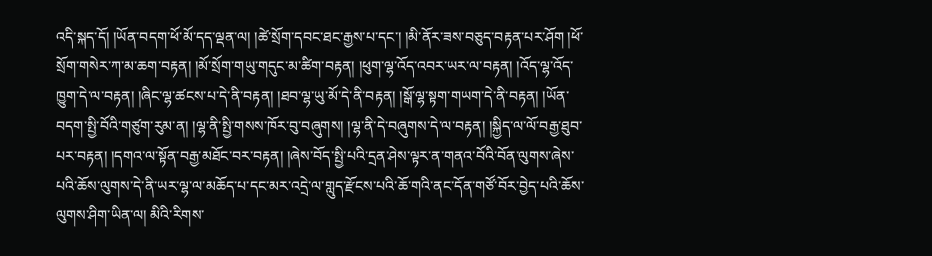འདི་སྐད་དོ། །ཡོན་བདག་ཕོ་མོ་དད་ལྡན་ལ། །ཚེ་སྲོག་དབང་ཐང་རྒྱས་པ་དང་། །མི་ནོར་ཟས་བཅུད་བརྟན་པར་ཤོག །ཕོ་སྲོག་གསེར་ཀ་མ་ཆག་བརྟན། །མོ་སྲོག་གཡུ་གདུང་མ་ཚིག་བརྟན། །ཕུག་ལྷ་འོད་འབར་ཡར་ལ་བརྟན། །འོད་ལྷ་འོད་ཁྱུག་དེ་ལ་བརྟན། །ཞིང་ལྷ་ཚངས་པ་དེ་ནི་བརྟན། །ཐབ་ལྷ་ཡུ་མོ་དེ་ནི་བརྟན། །སྒོ་ལྷ་སྟག་གཡག་དེ་ནི་བརྟན། །ཡོན་བདག་སྤྱི་བོའི་གཙུག་རུམ་ན། །ལྷ་ནི་སྤྱི་གསས་ཁོར་བུ་བཞུགས། །ལྷ་ནི་དེ་བཞུགས་དེ་ལ་བརྟན། །སྐྱིད་ལ་ལོ་བརྒྱ་ཐུབ་པར་བརྟན། །དགའ་ལ་སྟོན་བརྒྱ་མཐོང་བར་བརྟན། །ཞེས་བོད་སྤྱི་པའི་དྲན་ཤེས་ལྟར་ན་གནའ་བོའི་བོན་ལུགས་ཞེས་པའི་ཆོས་ལུགས་དེ་ནི་ཡར་ལྷ་ལ་མཆོད་པ་དང་མར་འདྲེ་ལ་གླུད་རྫོངས་པའི་ཆོ་གའི་ནང་དོན་གཙོ་བོར་བྱེད་པའི་ཆོས་ལུགས་ཤིག་ཡིན་ལ། མིའི་རིགས་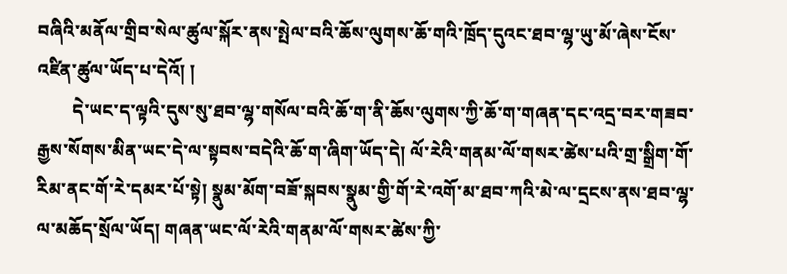བཞིའི་མནོལ་གྲིབ་སེལ་ཚུལ་སྐོར་ནས་སྤེལ་བའི་ཆོས་ལུགས་ཆོ་གའི་ཁྲོད་དུའང་ཐབ་ལྷ་ཡུ་མོ་ཞེས་ངོས་འཛིན་ཚུལ་ཡོད་པ་དེའོ། །
        དེ་ཡང་ད་ལྟའི་དུས་སུ་ཐབ་ལྷ་གསོལ་བའི་ཆོ་ག་ནི་ཆོས་ལུགས་ཀྱི་ཆོ་ག་གཞན་དང་འདྲ་བར་གཟབ་རྒྱས་སོགས་མིན་ཡང་དེ་ལ་སྟབས་བདེའི་ཆོ་ག་ཞིག་ཡོད་དེ། ལོ་རེའི་གནམ་ལོ་གསར་ཚེས་པའི་གྲ་སྒྲིག་གོ་རིམ་ནང་གོ་རེ་དམར་པོ་སྟེ། སྣུམ་མོག་བཟོ་སྐབས་སྣུམ་གྱི་གོ་རེ་འགོ་མ་ཐབ་ཀའི་མེ་ལ་དྲངས་ནས་ཐབ་ལྷ་ལ་མཆོད་སྲོལ་ཡོད། གཞན་ཡང་ལོ་རེའི་གནམ་ལོ་གསར་ཚེས་ཀྱི་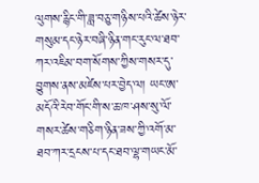ལུགས་རྙིང་གི་ཟླ་བཅུ་གཉིས་པའི་ཚེས་ཉེར་གསུམ་དང་ཉེར་བཞི་ཉིན་གང་རུང་ལ་ཐབ་ཀར་འཇིམ་བག་སོགས་ཀྱིས་གསར་དུ་བྱུགས་ནས་མཛེས་པར་བྱེད་ལ། ཡང་ཨ་མདོའི་རེབ་གོང་གི་ས་ཆ་ཁ་ཤས་སུ་ལོ་གསར་ཚེས་གཅིག་ཉིན་ཟས་ཀྱི་འགོ་མ་ཐབ་ཀར་དྲངས་པ་དང་ཐབ་ལྷ་གཡང་མོ་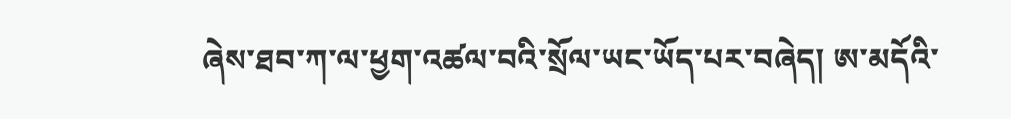ཞེས་ཐབ་ཀ་ལ་ཕྱག་འཚལ་བའི་སྲོལ་ཡང་ཡོད་པར་བཞེད། ཨ་མདོའི་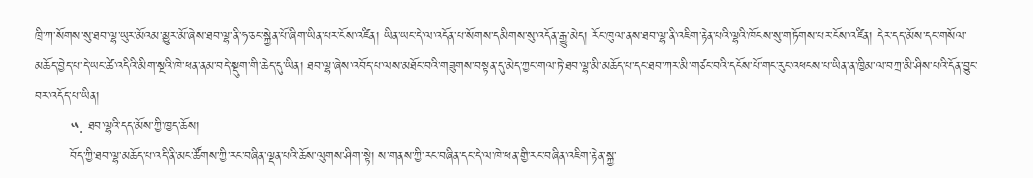ཁྲི་ཀ་སོགས་སུ་ཐབ་ལྷ་ཡུར་མོའམ་མྱུར་མོ་ཞེས་ཐབ་ལྷ་ནི་ཧ་ཅང་སྐྱེན་པོ་ཞིག་ཡིན་པར་ངོས་འཛིན། ཡིན་ཡང་དེ་ལ་འདོན་པ་སོགས་དམིགས་སུ་འདོན་རྒྱུ་མེད། རོང་ཁུལ་ནས་ཐབ་ལྷ་ནི་འཇིག་རྟེན་པའི་ལྷའི་ཁོངས་སུ་གཏོགས་པར་ངོས་འཛིན། དེར་དད་མོས་དང་གསོལ་མཆོད་བྱེད་པ་དེ་ཡང་ཚེ་འདིའི་མིག་སྔའི་ཁེ་ཕན་ནམ་བདེ་སྡུག་གི་ཆེད་དུ་ཡིན། ཐབ་ལྷ་ཞེས་འབོད་པ་ལས་མཐོང་བའི་གཟུགས་བསྟན་དུ་མེད་ཀྱང་གལ་ཏེ་ཐབ་ལྷ་མི་མཆོད་པ་དང་ཐབ་ཀར་མི་གཙང་བའི་དངོས་པོ་གང་རུང་འཕངས་པ་ཡིན་ན་ཁྱིམ་ལ་བཀྲ་མི་ཤིས་པའི་དོན་བྱུང་བར་འདོད་པ་ཡིན།
        ༥. ཐབ་ལྷའི་དད་མོས་ཀྱི་ཁྱད་ཆོས།
        བོད་ཀྱི་ཐབ་ལྷ་མཆོད་པ་འདི་ནི་མང་ཚོགས་ཀྱི་རང་བཞིན་ལྡན་པའི་ཆོས་ལུགས་ཤིག་སྟེ། ས་གནས་ཀྱི་རང་བཞིན་དང་དེ་ལ་ཁེ་ཕན་གྱི་རང་བཞིན་འཇིག་རྟེན་སྐྱ་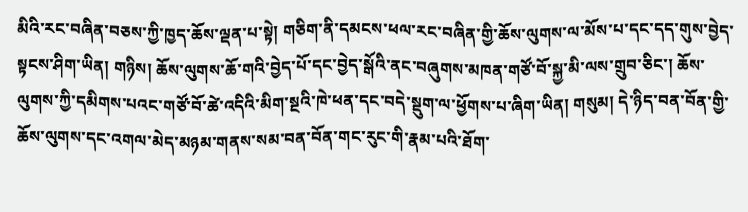མིའི་རང་བཞིན་བཅས་ཀྱི་ཁྱད་ཆོས་ལྡན་པ་སྟེ། གཅིག་ནི་དམངས་ཕལ་རང་བཞིན་གྱི་ཆོས་ལུགས་ལ་མོས་པ་དང་དད་གུས་བྱེད་སྟངས་ཤིག་ཡིན། གཉིས། ཆོས་ལུགས་ཆོ་གའི་བྱེད་པོ་དང་བྱེད་སྒོའི་ནང་བཞུགས་མཁན་གཙོ་བོ་སྐྱ་མི་ལས་གྲུབ་ཅིང་། ཆོས་ལུགས་ཀྱི་དམིགས་པའང་གཙོ་བོ་ཚེ་འདིའི་མིག་སྔའི་ཁེ་ཕན་དང་བདེ་སྡུག་ལ་ཕྱོགས་པ་ཞིག་ཡིན། གསུམ། དེ་ཉིད་བན་བོན་གྱི་ཆོས་ལུགས་དང་འགལ་མེད་མཉམ་གནས་སམ་བན་བོན་གང་རུང་གི་རྣམ་པའི་ཐོག་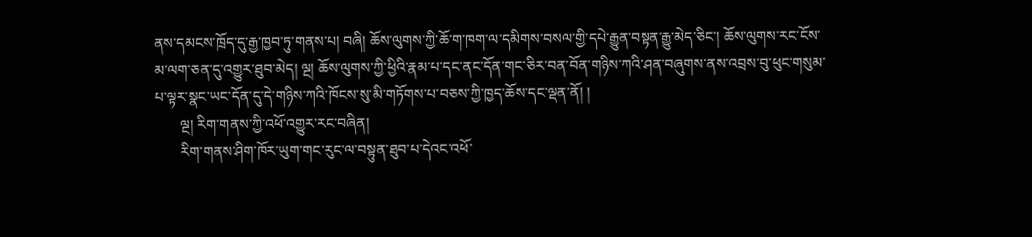ནས་དམངས་ཁྲོད་དུ་རྒྱ་ཁྱབ་ཏུ་གནས་པ། བཞི། ཆོས་ལུགས་ཀྱི་ཆོ་ག་ཁག་ལ་དམིགས་བསལ་གྱི་དཔེ་རྒྱུན་བསྟན་རྒྱུ་མེད་ཅིང་། ཆོས་ལུགས་རང་ངོས་མ་ལག་ཅན་དུ་འགྱུར་ཐུབ་མེད། ལྔ། ཆོས་ལུགས་ཀྱི་ཕྱིའི་རྣམ་པ་དང་ནང་དོན་གང་ཅིར་བན་བོན་གཉིས་ཀའི་ཤན་བཞུགས་ནས་འབྲས་བུ་ཕུང་གསུམ་པ་ལྟར་སྣང་ཡང་དོན་དུ་དེ་གཉིས་ཀའི་ཁོངས་སུ་མི་གཏོགས་པ་བཅས་ཀྱི་ཁྱད་ཆོས་དང་ལྡན་ནོ། །
       ལྔ། རིག་གནས་ཀྱི་འཕོ་འགྱུར་རང་བཞིན།
       རིག་གནས་ཤིག་ཁོར་ཡུག་གང་རུང་ལ་བསྟུན་ཐུབ་པ་དེའང་འཕོ་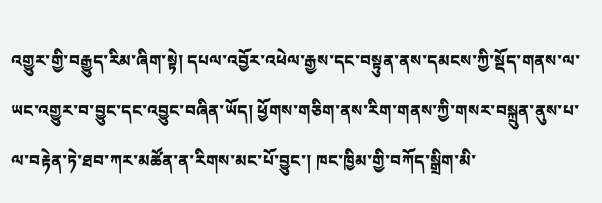འགྱུར་གྱི་བརྒྱུད་རིམ་ཞིག་སྟེ། དཔལ་འབྱོར་འཕེལ་རྒྱས་དང་བསྟུན་ནས་དམངས་ཀྱི་སྡོད་གནས་ལ་ཡང་འགྱུར་བ་བྱུང་དང་འབྱུང་བཞིན་ཡོད། ཕྱོགས་གཅིག་ནས་རིག་གནས་ཀྱི་གསར་བསྐྲུན་ནུས་པ་ལ་བརྟེན་ཏེ་ཐབ་ཀར་མཚོན་ན་རིགས་མང་པོ་བྱུང་། ཁང་ཁྱིམ་གྱི་བཀོད་སྒྲིག་མི་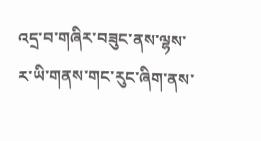འདྲ་བ་གཞིར་བཟུང་ནས་ལྷས་ར་ཡི་གནས་གང་རུང་ཞིག་ནས་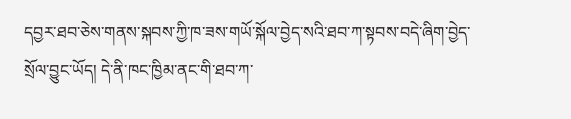དབྱར་ཐབ་ཅེས་གནས་སྐབས་ཀྱི་ཁ་ཟས་གཡོ་སྐོལ་བྱེད་སའི་ཐབ་ཀ་སྟབས་བདེ་ཞིག་བྱེད་སྲོལ་བྱུང་ཡོད། དེ་ནི་ཁང་ཁྱིམ་ནང་གི་ཐབ་ཀ་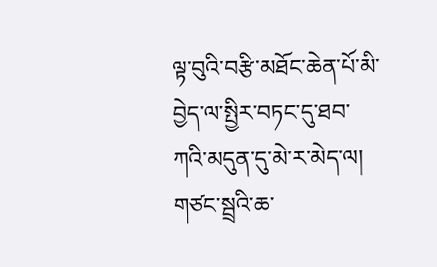ལྟ་བུའི་བརྩི་མཐོང་ཆེན་པོ་མི་བྱེད་ལ་སྤྱིར་བཏང་དུ་ཐབ་ཀའི་མདུན་དུ་མེ་ར་མེད་ལ། གཙང་སྦྲའི་ཆ་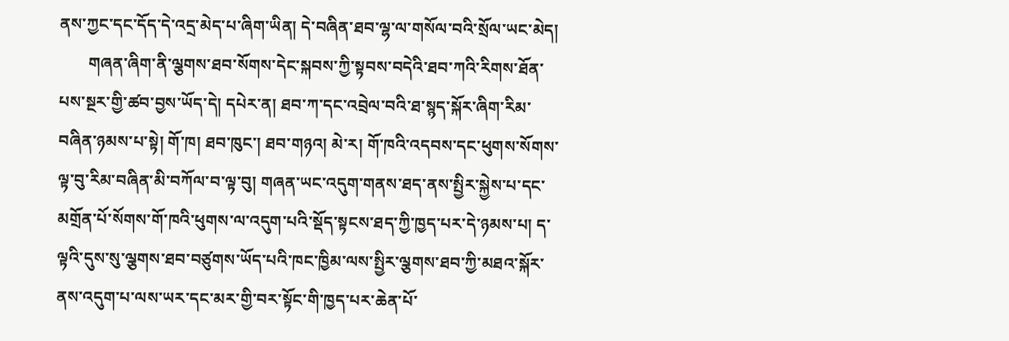ནས་ཀྱང་དང་དོད་དེ་འདྲ་མེད་པ་ཞིག་ཡིན། དེ་བཞིན་ཐབ་ལྷ་ལ་གསོལ་བའི་སྲོལ་ཡང་མེད།
       གཞན་ཞིག་ནི་ལྕགས་ཐབ་སོགས་དེང་སྐབས་ཀྱི་སྟབས་བདེའི་ཐབ་ཀའི་རིགས་ཐོན་པས་སྔར་གྱི་ཚབ་བྱས་ཡོད་དེ། དཔེར་ན། ཐབ་ཀ་དང་འབྲེལ་བའི་ཐ་སྙད་སྐོར་ཞིག་རིམ་བཞིན་ཉམས་པ་སྟེ། གོ་ཁ། ཐབ་ཁུང་། ཐབ་གཉའ། མེ་ར། གོ་ཁའི་འདབས་དང་ཕུགས་སོགས་ལྟ་བུ་རིམ་བཞིན་མི་བཀོལ་བ་ལྟ་བུ། གཞན་ཡང་འདུག་གནས་ཐད་ནས་སྤྱིར་སྐྱེས་པ་དང་མགྲོན་པོ་སོགས་གོ་ཁའི་ཕུགས་ལ་འདུག་པའི་སྡོད་སྟངས་ཐད་ཀྱི་ཁྱད་པར་དེ་ཉམས་པ། ད་ལྟའི་དུས་སུ་ལྕགས་ཐབ་བཙུགས་ཡོད་པའི་ཁང་ཁྱིམ་ལས་སྤྱིར་ལྕགས་ཐབ་ཀྱི་མཐའ་སྐོར་ནས་འདུག་པ་ལས་ཡར་དང་མར་གྱི་བར་སྟོང་གི་ཁྱད་པར་ཆེན་པོ་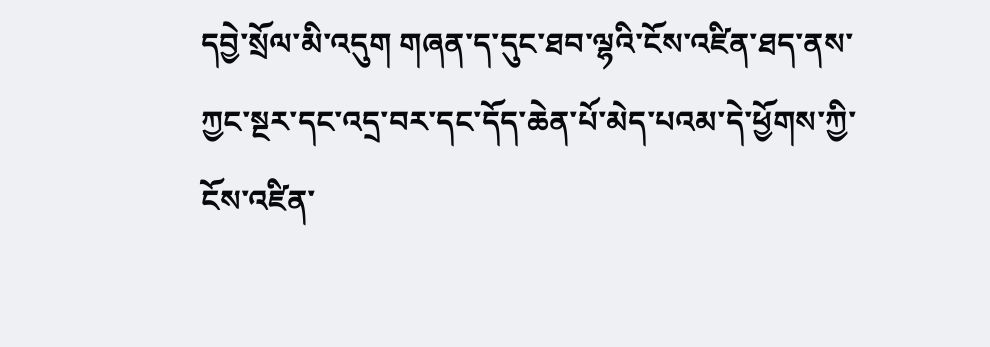དབྱེ་སྲོལ་མི་འདུག གཞན་ད་དུང་ཐབ་ལྷའི་ངོས་འཛིན་ཐད་ནས་ཀྱང་སྔར་དང་འདྲ་བར་དང་དོད་ཆེན་པོ་མེད་པའམ་དེ་ཕྱོགས་ཀྱི་ངོས་འཛིན་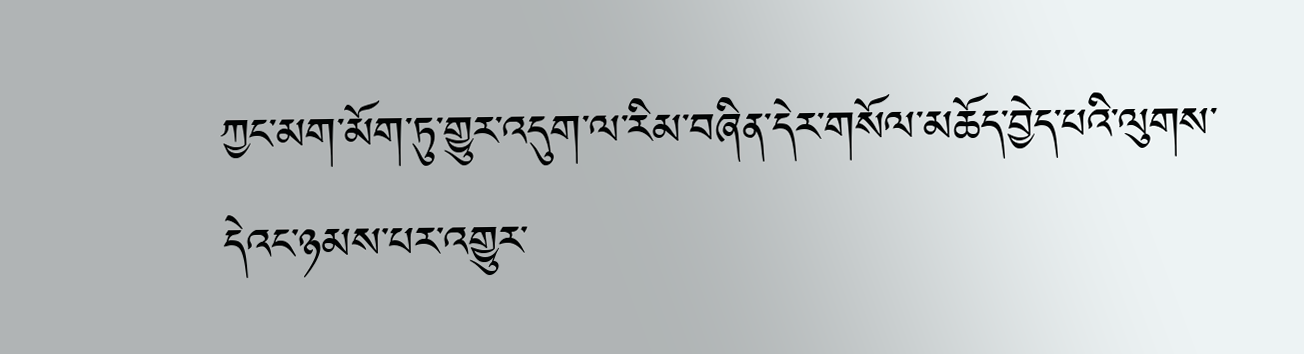ཀྱང་མག་མོག་ཏུ་གྱུར་འདུག་ལ་རིམ་བཞིན་དེར་གསོལ་མཆོད་བྱེད་པའི་ལུགས་དེའང་ཉམས་པར་འགྱུར་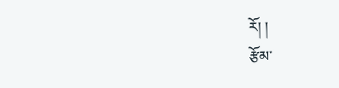རོ། །
རྩོམ་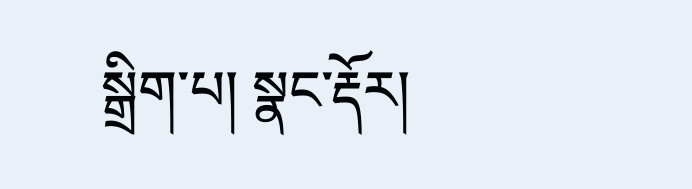སྒྲིག་པ། སྣང་རྡོར།